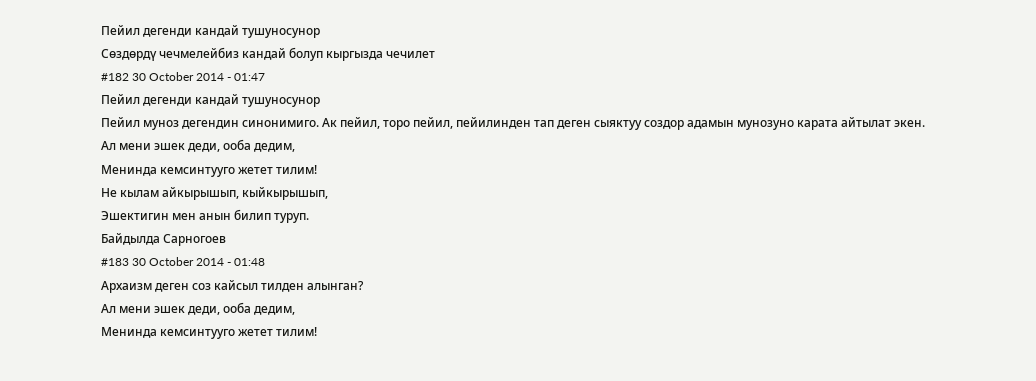Пейил дегенди кандай тушуносунор
Сөздөрдү чечмелейбиз кандай болуп кыргызда чечилет
#182 30 October 2014 - 01:47
Пейил дегенди кандай тушуносунор
Пейил муноз дегендин синонимиго. Ак пейил, торо пейил, пейилинден тап деген сыяктуу создор адамын мунозуно карата айтылат экен.
Ал мени эшек деди, ооба дедим,
Менинда кемсинтууго жетет тилим!
Не кылам айкырышып, кыйкырышып,
Эшектигин мен анын билип туруп.
Байдылда Сарногоев
#183 30 October 2014 - 01:48
Архаизм деген соз кайсыл тилден алынган?
Ал мени эшек деди, ооба дедим,
Менинда кемсинтууго жетет тилим!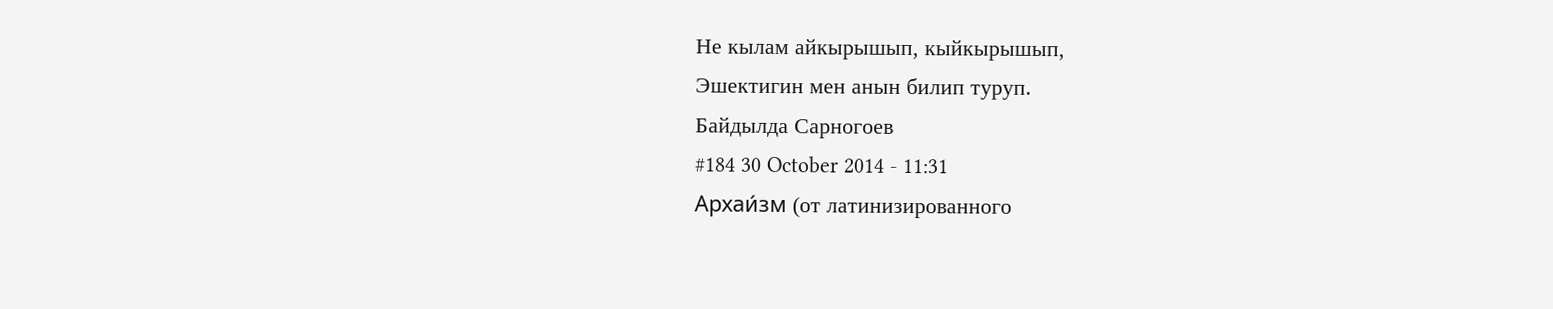Не кылам айкырышып, кыйкырышып,
Эшектигин мен анын билип туруп.
Байдылда Сарногоев
#184 30 October 2014 - 11:31
Архаи́зм (от латинизированного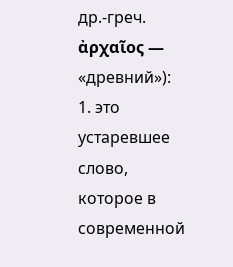др.-греч. ἀρχαῖος — «древний»):
1. это устаревшее слово,
которое в современной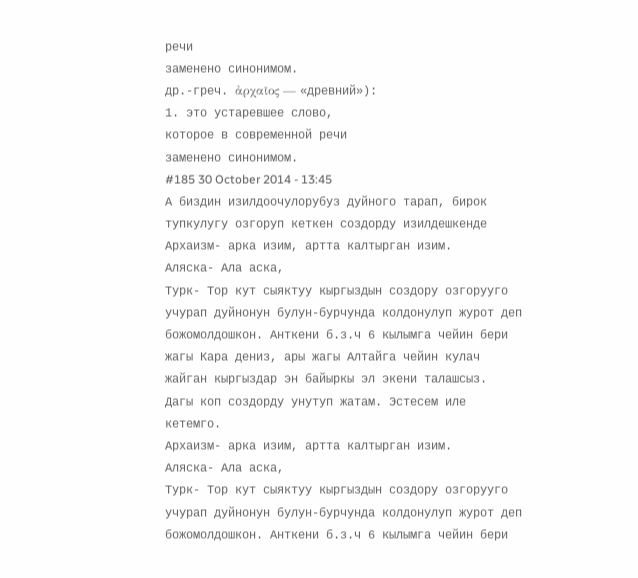речи
заменено синонимом.
др.-греч. ἀρχαῖος — «древний»):
1. это устаревшее слово,
которое в современной речи
заменено синонимом.
#185 30 October 2014 - 13:45
А биздин изилдоочулорубуз дуйного тарап, бирок тупкулугу озгоруп кеткен создорду изилдешкенде
Архаизм- арка изим, артта калтырган изим.
Аляска- Ала аска,
Турк- Тор кут сыяктуу кыргыздын создору озгорууго учурап дуйнонун булун-бурчунда колдонулуп журот деп божомолдошкон. Анткени б.з.ч 6 кылымга чейин бери жагы Кара дениз, ары жагы Алтайга чейин кулач жайган кыргыздар эн байыркы эл экени талашсыз.
Дагы коп создорду унутуп жатам. Эстесем иле кетемго.
Архаизм- арка изим, артта калтырган изим.
Аляска- Ала аска,
Турк- Тор кут сыяктуу кыргыздын создору озгорууго учурап дуйнонун булун-бурчунда колдонулуп журот деп божомолдошкон. Анткени б.з.ч 6 кылымга чейин бери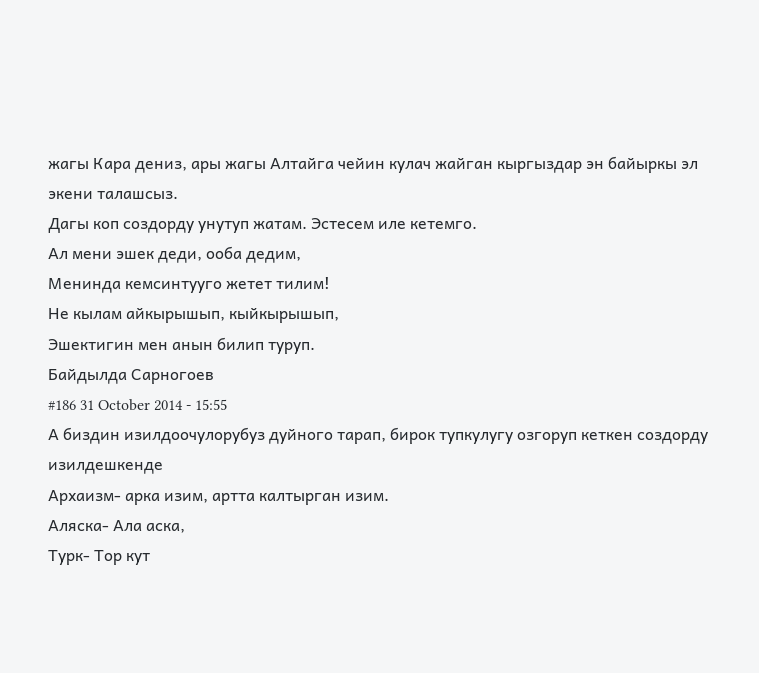жагы Кара дениз, ары жагы Алтайга чейин кулач жайган кыргыздар эн байыркы эл экени талашсыз.
Дагы коп создорду унутуп жатам. Эстесем иле кетемго.
Ал мени эшек деди, ооба дедим,
Менинда кемсинтууго жетет тилим!
Не кылам айкырышып, кыйкырышып,
Эшектигин мен анын билип туруп.
Байдылда Сарногоев
#186 31 October 2014 - 15:55
А биздин изилдоочулорубуз дуйного тарап, бирок тупкулугу озгоруп кеткен создорду изилдешкенде
Архаизм- арка изим, артта калтырган изим.
Аляска- Ала аска,
Турк- Тор кут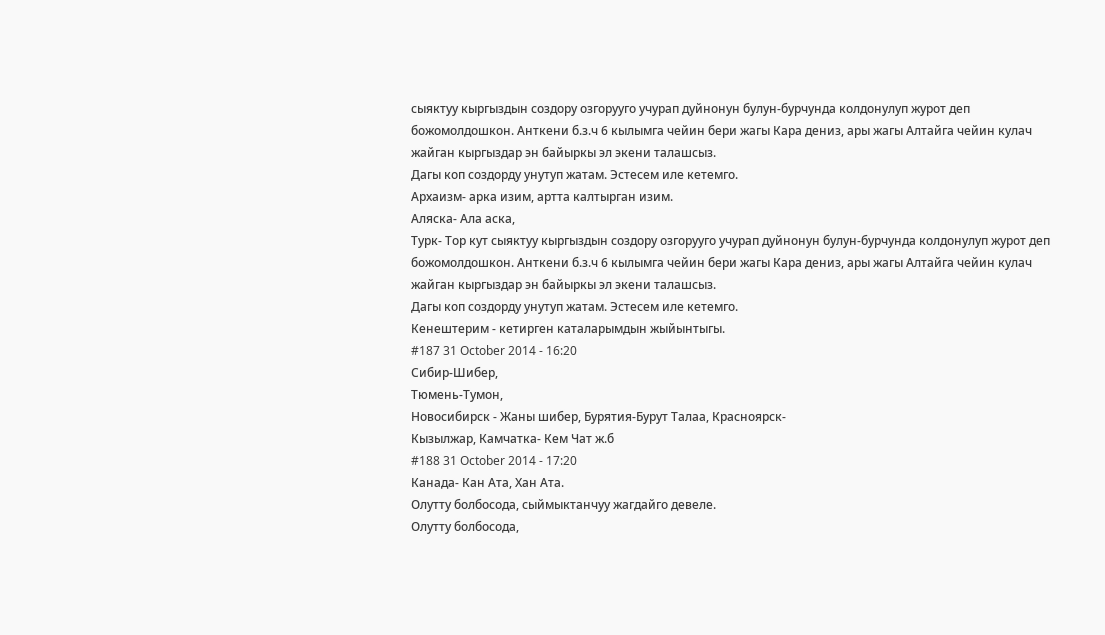сыяктуу кыргыздын создору озгорууго учурап дуйнонун булун-бурчунда колдонулуп журот деп божомолдошкон. Анткени б.з.ч 6 кылымга чейин бери жагы Кара дениз, ары жагы Алтайга чейин кулач жайган кыргыздар эн байыркы эл экени талашсыз.
Дагы коп создорду унутуп жатам. Эстесем иле кетемго.
Архаизм- арка изим, артта калтырган изим.
Аляска- Ала аска,
Турк- Тор кут сыяктуу кыргыздын создору озгорууго учурап дуйнонун булун-бурчунда колдонулуп журот деп божомолдошкон. Анткени б.з.ч 6 кылымга чейин бери жагы Кара дениз, ары жагы Алтайга чейин кулач жайган кыргыздар эн байыркы эл экени талашсыз.
Дагы коп создорду унутуп жатам. Эстесем иле кетемго.
Кенештерим - кетирген каталарымдын жыйынтыгы.
#187 31 October 2014 - 16:20
Сибир-Шибер,
Тюмень-Тумон,
Новосибирск - Жаны шибер, Бурятия-Бурут Талаа, Красноярск-
Кызылжар, Камчатка- Кем Чат ж.б
#188 31 October 2014 - 17:20
Канада- Кан Ата, Хан Ата.
Олутту болбосода, сыймыктанчуу жагдайго девеле.
Олутту болбосода,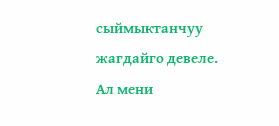сыймыктанчуу жагдайго девеле.
Ал мени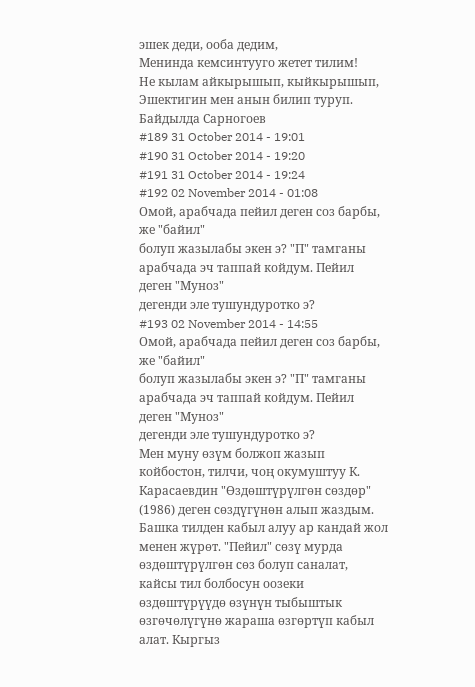эшек деди, ооба дедим,
Менинда кемсинтууго жетет тилим!
Не кылам айкырышып, кыйкырышып,
Эшектигин мен анын билип туруп.
Байдылда Сарногоев
#189 31 October 2014 - 19:01
#190 31 October 2014 - 19:20
#191 31 October 2014 - 19:24
#192 02 November 2014 - 01:08
Омой, арабчада пейил деген соз барбы, же "байил"
болуп жазылабы экен э? "П" тамганы арабчада эч таппай койдум. Пейил деген "Муноз"
дегенди эле тушундуротко э?
#193 02 November 2014 - 14:55
Омой, арабчада пейил деген соз барбы, же "байил"
болуп жазылабы экен э? "П" тамганы арабчада эч таппай койдум. Пейил деген "Муноз"
дегенди эле тушундуротко э?
Мен муну өзүм болжоп жазып койбостон, тилчи, чоң окумуштуу К. Карасаевдин "Өздөштүрүлгөн сөздөр" (1986) деген сөздүгүнөн алып жаздым. Башка тилден кабыл алуу ар кандай жол менен жүрөт. "Пейил" сөзү мурда өздөштүрүлгөн сөз болуп саналат, кайсы тил болбосун оозеки өздөштүрүүдө өзүнүн тыбыштык өзгөчөлүгүнө жараша өзгөртүп кабыл алат. Кыргыз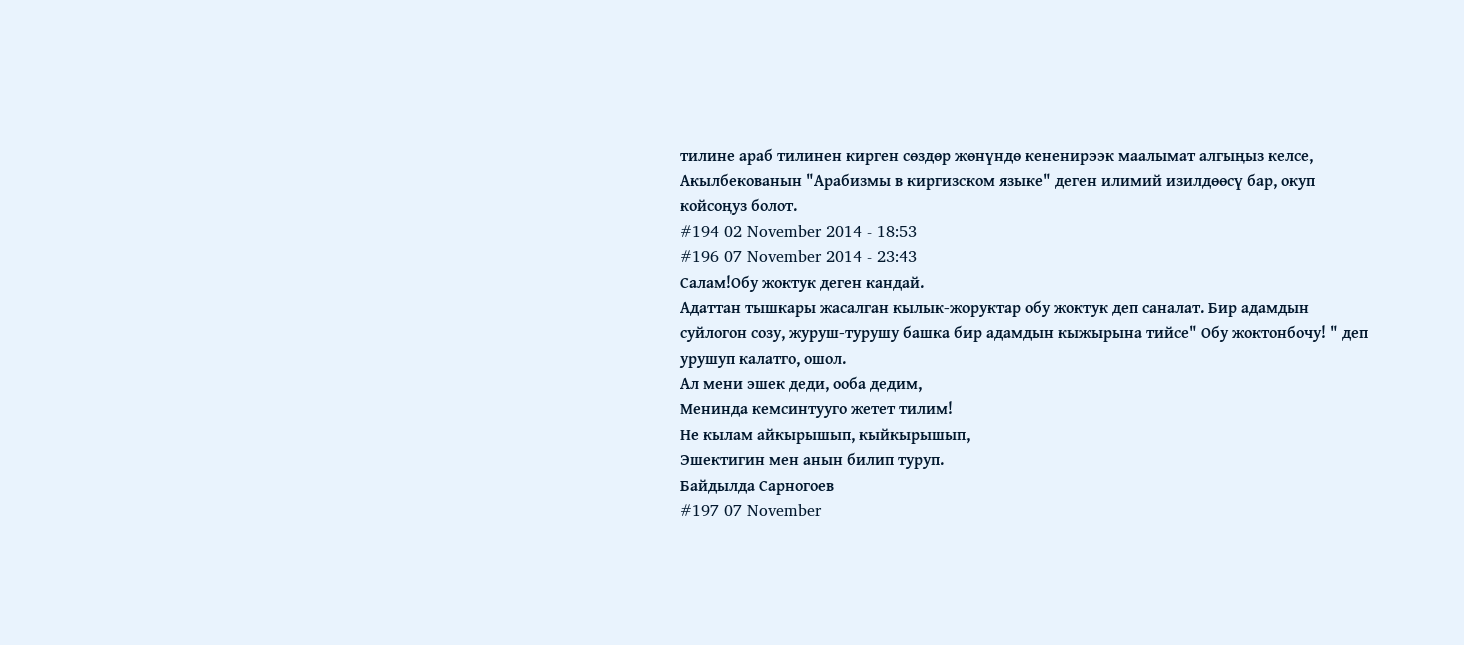тилине араб тилинен кирген сөздөр жөнүндө кененирээк маалымат алгыңыз келсе, Акылбекованын "Арабизмы в киргизском языке" деген илимий изилдөөсү бар, окуп койсоңуз болот.
#194 02 November 2014 - 18:53
#196 07 November 2014 - 23:43
Салам!Обу жоктук деген кандай.
Адаттан тышкары жасалган кылык-жоруктар обу жоктук деп саналат. Бир адамдын суйлогон созу, журуш-турушу башка бир адамдын кыжырына тийсе" Обу жоктонбочу! " деп урушуп калатго, ошол.
Ал мени эшек деди, ооба дедим,
Менинда кемсинтууго жетет тилим!
Не кылам айкырышып, кыйкырышып,
Эшектигин мен анын билип туруп.
Байдылда Сарногоев
#197 07 November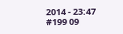2014 - 23:47
#199 09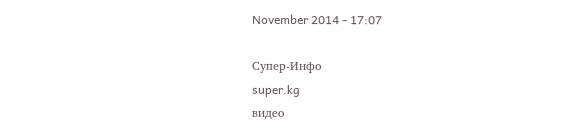November 2014 - 17:07

Супер-Инфо
super.kg
видео